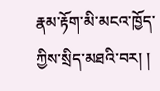རྣམ་རྟོག་མི་མངའ་ཁྱོད་ཀྱིས་སྲིད་མཐའི་བར། །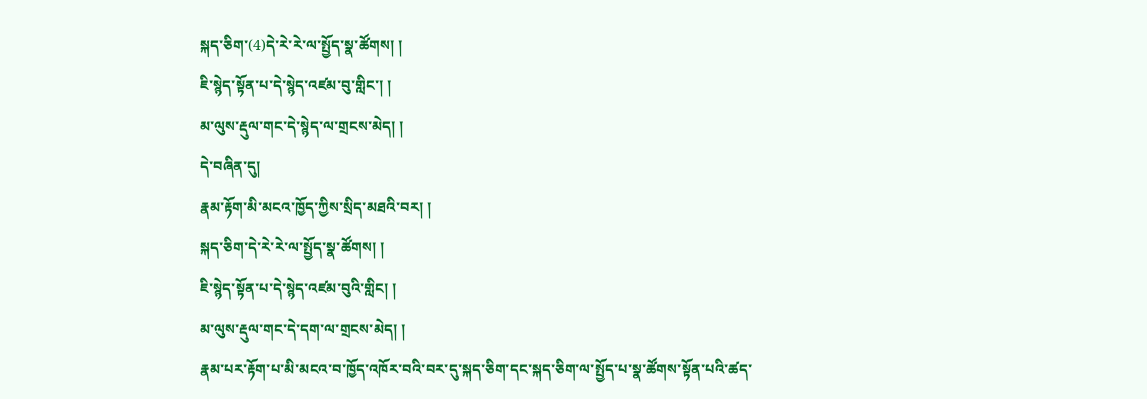སྐད་ཅིག་(4)དེ་རེ་རེ་ལ་སྤྱོད་སྣ་ཚོགས། །
ཇི་སྙེད་སྟོན་པ་དེ་སྙེད་འཛམ་བུ་གླིང་། །
མ་ལུས་རྡུལ་གང་དེ་སྙེད་ལ་གྲངས་མེད། །
དེ་བཞིན་དུ།
རྣམ་རྟོག་མི་མངའ་ཁྱོད་ཀྱིས་སྲིད་མཐའི་བར། །
སྐད་ཅིག་དེ་རེ་རེ་ལ་སྤྱོད་སྣ་ཚོགས། །
ཇི་སྙེད་སྟོན་པ་དེ་སྙེད་འཛམ་བུའི་གླིང། །
མ་ལུས་རྡུལ་གང་དེ་དག་ལ་གྲངས་མེད། །
རྣམ་པར་རྟོག་པ་མི་མངའ་བ་ཁྱོད་འཁོར་བའི་བར་དུ་སྐད་ཅིག་དང་སྐད་ཅིག་ལ་སྤྱོད་པ་སྣ་ཚོགས་སྟོན་པའི་ཚད་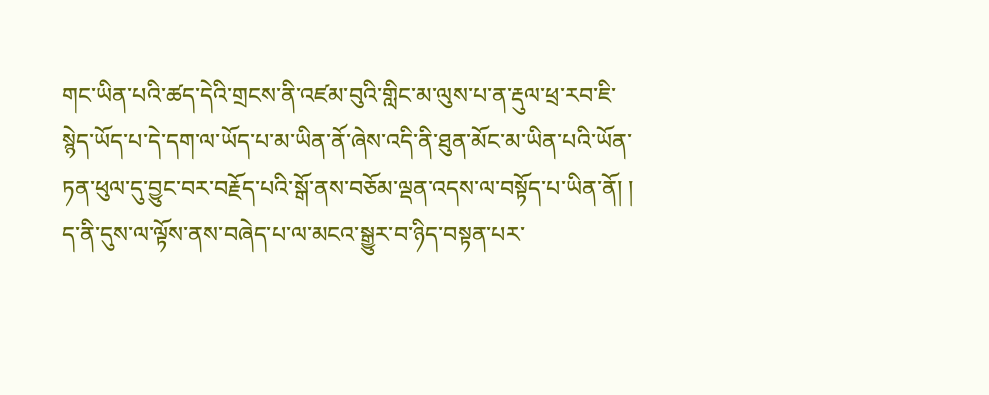གང་ཡིན་པའི་ཚད་དེའི་གྲངས་ནི་འཛམ་བུའི་གླིང་མ་ལུས་པ་ན་རྡུལ་ཕྲ་རབ་ཇི་སྙེད་ཡོད་པ་དེ་དག་ལ་ཡོད་པ་མ་ཡིན་ནོ་ཞེས་འདི་ནི་ཐུན་མོང་མ་ཡིན་པའི་ཡོན་ཏན་ཕུལ་དུ་བྱུང་བར་བརྗོད་པའི་སྒོ་ནས་བཅོམ་ལྡན་འདས་ལ་བསྟོད་པ་ཡིན་ནོ། །
ད་ནི་དུས་ལ་ལྟོས་ནས་བཞེད་པ་ལ་མངའ་སྒྱུར་བ་ཉིད་བསྟན་པར་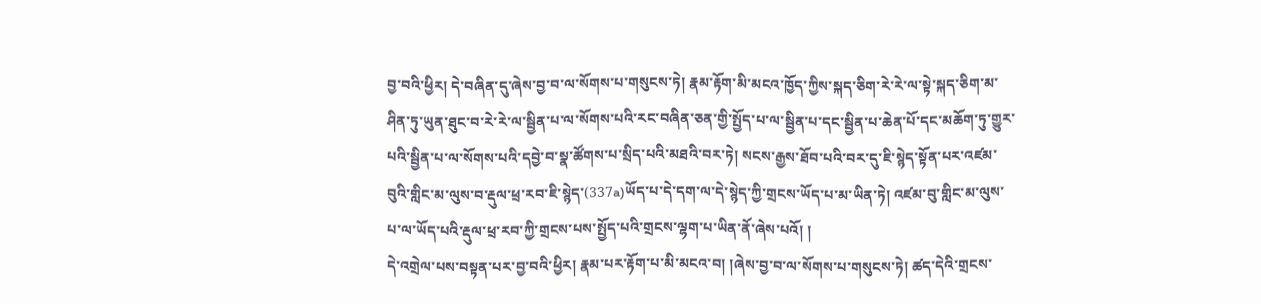བྱ་བའི་ཕྱིར། དེ་བཞིན་དུ་ཞེས་བྱ་བ་ལ་སོགས་པ་གསུངས་ཏེ། རྣམ་རྟོག་མི་མངའ་ཁྱོད་ཀྱིས་སྐད་ཅིག་རེ་རེ་ལ་སྟེ་སྐད་ཅིག་མ་ཤིན་ཏུ་ཡུན་ཐུང་བ་རེ་རེ་ལ་སྦྱིན་པ་ལ་སོགས་པའི་རང་བཞིན་ཅན་གྱི་སྤྱོད་པ་ལ་སྦྱིན་པ་དང་སྦྱིན་པ་ཆེན་པོ་དང་མཆོག་ཏུ་གྱུར་པའི་སྦྱིན་པ་ལ་སོགས་པའི་དབྱེ་བ་སྣ་ཚོགས་པ་སྲིད་པའི་མཐའི་བར་ཏེ། སངས་རྒྱས་ཐོབ་པའི་བར་དུ་ཇི་སྙེད་སྟོན་པར་འཛམ་བུའི་གླིང་མ་ལུས་བ་རྡུལ་ཕྲ་རབ་ཇི་སྙེད་(337a)ཡོད་པ་དེ་དག་ལ་དེ་སྙེད་ཀྱི་གྲངས་ཡོད་པ་མ་ཡིན་ཏེ། འཛམ་བུ་གླིང་མ་ལུས་པ་ལ་ཡོད་པའི་རྡུལ་ཕྲ་རབ་ཀྱི་གྲངས་པས་སྤྱོད་པའི་གྲངས་ལྷག་པ་ཡིན་ནོ་ཞེས་པའོ། །
དེ་འགྲེལ་པས་བསྟན་པར་བྱ་བའི་ཕྱིར། རྣམ་པར་རྟོག་པ་མི་མངའ་བ། །ཞེས་བྱ་བ་ལ་སོགས་པ་གསུངས་ཏེ། ཚད་དེའི་གྲངས་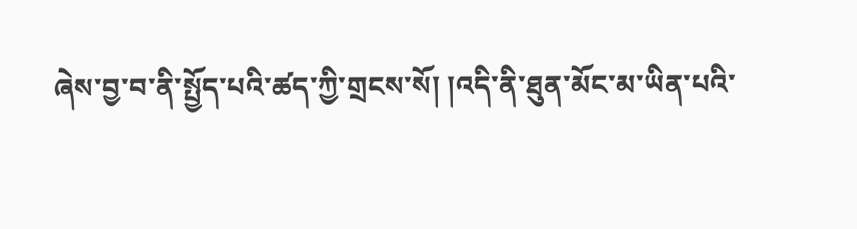ཞེས་བྱ་བ་ནི་སྤྱོད་པའི་ཚད་ཀྱི་གྲངས་སོ། །འདི་ནི་ཐུན་མོང་མ་ཡིན་པའི་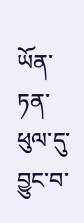ཡོན་ཏན་ཕུལ་དུ་བྱུང་བ་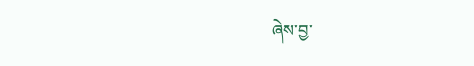ཞེས་བྱ་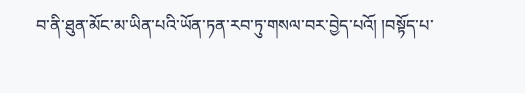བ་ནི་ཐུན་མོང་མ་ཡིན་པའི་ཡོན་ཏན་རབ་ཏུ་གསལ་བར་བྱེད་པའོ། །བསྟོད་པ་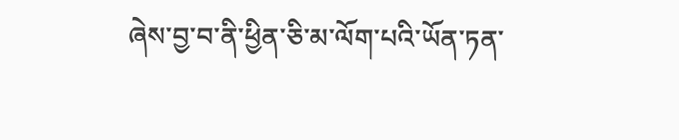ཞེས་བྱ་བ་ནི་ཕྱིན་ཅི་མ་ལོག་པའི་ཡོན་ཏན་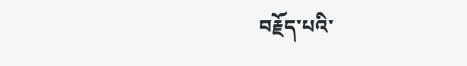བརྗོད་པའི་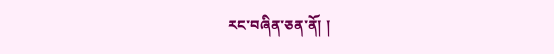རང་བཞིན་ཅན་ནོ། །